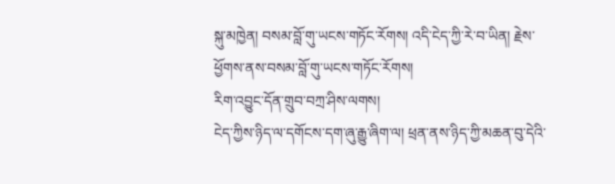སྐུ་མཁྱེན། བསམ་བློ་གུ་ཡངས་གཏོང་རོགས། འདི་ངེད་ཀྱི་རེ་བ་ཡིན། རྗེས་ཕྱོགས་ནས་བསམ་བློ་གུ་ཡངས་གཏོང་རོགས།
རིག་འབྱུང་དོན་གྲུབ་བཀྲ་ཤིས་ལགས།
ངེད་ཀྱིས་ཉིད་ལ་དགོངས་དག་ཞུ་རྒྱུ་ཞིག་ལ། ཕྲན་ནས་ཉིད་ཀྱི་མཆན་བུ་དེའི་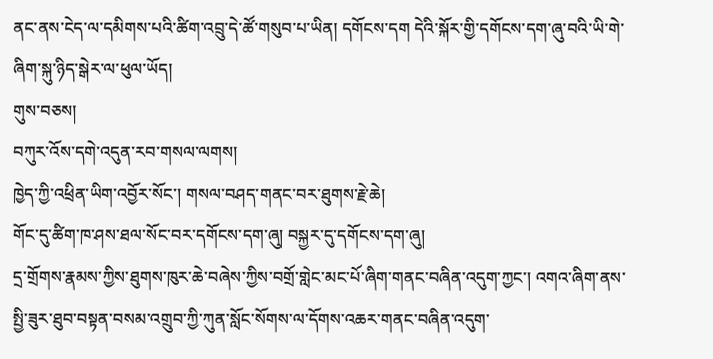ནང་ནས་ངེད་ལ་དམིགས་པའི་ཚིག་འབྲུ་དེ་ཚོ་གསུབ་པ་ཡིན། དགོངས་དག དེའི་སྐོར་གྱི་དགོངས་དག་ཞུ་བའི་ཡི་གེ་ཞིག་སྐུ་ཉིད་སྒེར་ལ་ཕུལ་ཡོད།
གུས་བཅས།
བཀུར་འོས་དགེ་འདུན་རབ་གསལ་ལགས།
ཁྱེད་ཀྱི་འཕྲིན་ཡིག་འབྱོར་སོང་། གསལ་བཤད་གནང་བར་ཐུགས་རྗེ་ཆེ།
གོང་དུ་ཚིག་ཁ་ཤས་ཐལ་སོང་བར་དགོངས་དག་ཞུ། བསྐྱར་དུ་དགོངས་དག་ཞུ།
དྲ་གྲོགས་རྣམས་ཀྱིས་ཐུགས་ཁུར་ཆེ་བཞེས་ཀྱིས་བགྲོ་གླེང་མང་པོ་ཞིག་གནང་བཞིན་འདུག་ཀྱང་། འགའ་ཞིག་ནས་སྤྱི་ཟུར་ཐུབ་བསྟན་བསམ་འགྲུབ་ཀྱི་ཀུན་སློང་སོགས་ལ་དོགས་འཆར་གནང་བཞིན་འདུག་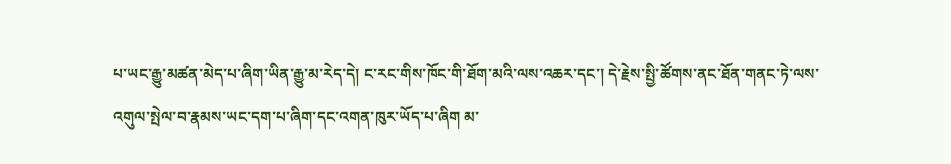པ་ཡང་རྒྱུ་མཚན་མེད་པ་ཞིག་ཡིན་རྒྱུ་མ་རེད་དེ། ང་རང་གིས་ཁོང་གི་ཐོག་མའི་ལས་འཆར་དང་། དེ་རྗེས་སྤྱི་ཚོགས་ནང་ཐོན་གནང་ཏེ་ལས་འགུལ་སྤེལ་བ་རྣམས་ཡང་དག་པ་ཞིག་དང་འགན་ཁུར་ཡོད་པ་ཞིག མ་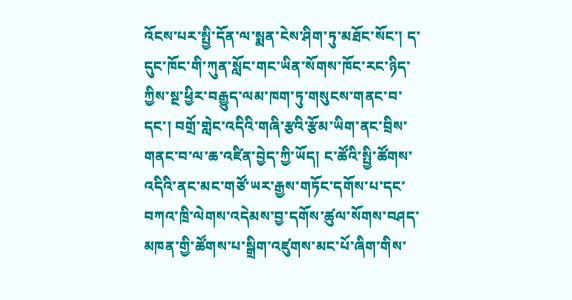འོངས་པར་སྤྱི་དོན་ལ་སྨན་ངེས་ཤིག་ཏུ་མཐོང་སོང་། ད་དུང་ཁོང་གི་ཀུན་སློང་གང་ཡིན་སོགས་ཁོང་རང་ཉིད་ཀྱིས་སྔ་ཕྱིར་བརྒྱུད་ལམ་ཁག་ཏུ་གསུངས་གནང་བ་དང་། བགྲོ་གླེང་འདིའི་གཞི་རྩའི་རྩོམ་ཡིག་ནང་བྲིས་གནང་བ་ལ་ཆ་འཛིན་བྱེད་ཀྱི་ཡོད། ང་ཚོའི་སྤྱི་ཚོགས་འདིའི་ནང་མང་གཙོ་ཡར་རྒྱས་གཏོང་དགོས་པ་དང་བཀའ་ཁྲི་ལེགས་འདེམས་བྱ་དགོས་ཚུལ་སོགས་བཤད་མཁན་གྱི་ཚོགས་པ་སྒྲིག་འཛུགས་མང་པོ་ཞིག་གིས་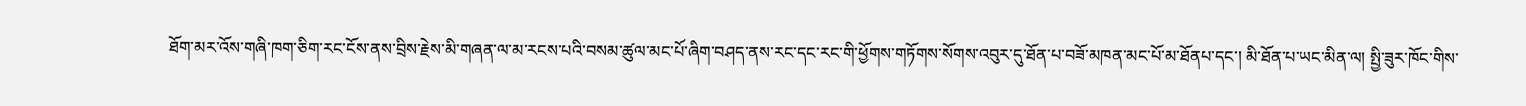ཐོག་མར་འོས་གཞི་ཁག་ཅིག་རང་ངོས་ནས་བྲིས་རྗེས་མི་གཞན་ལ་མ་རངས་པའི་བསམ་ཚུལ་མང་པོ་ཞིག་བཤད་ནས་རང་དང་རང་གི་ཕྱོགས་གཏོགས་སོགས་འབུར་དུ་ཐོན་པ་བཟོ་མཁན་མང་པོ་མ་ཐོནཔ་དང་། མི་ཐོན་པ་ཡང་མིན་ལ། སྤྱི་ཟུར་ཁོང་གིས་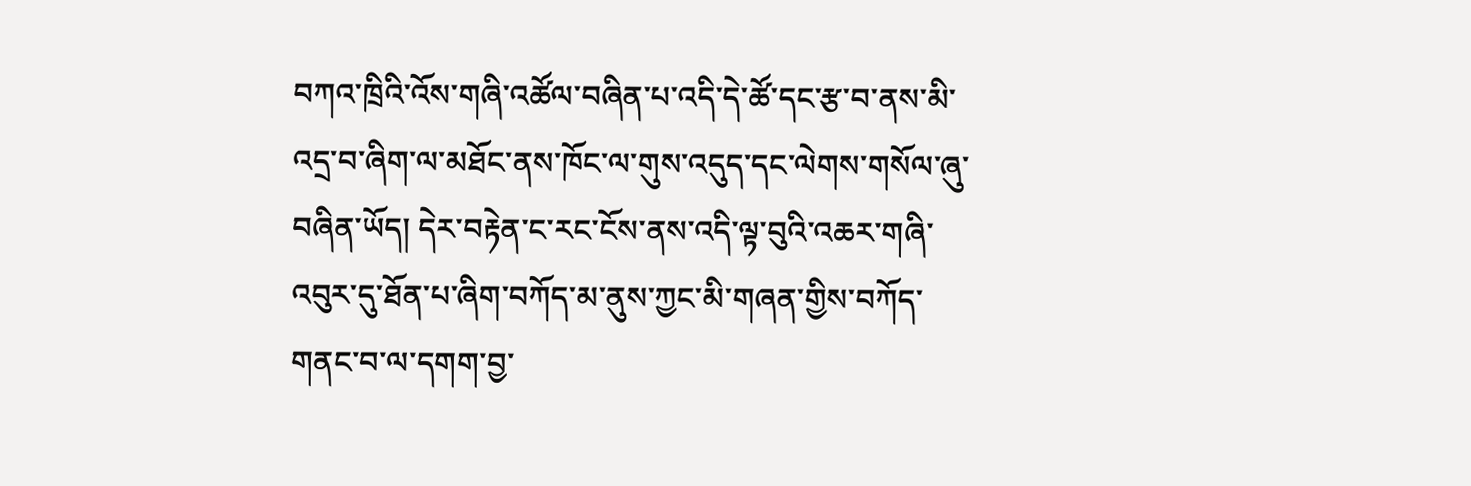བཀའ་ཁྲིའི་འོས་གཞི་འཚོལ་བཞིན་པ་འདི་དེ་ཚོ་དང་རྩ་བ་ནས་མི་འདྲ་བ་ཞིག་ལ་མཐོང་ནས་ཁོང་ལ་གུས་འདུད་དང་ལེགས་གསོལ་ཞུ་བཞིན་ཡོད། དེར་བརྟེན་ང་རང་ངོས་ནས་འདི་ལྟ་བུའི་འཆར་གཞི་འབུར་དུ་ཐོན་པ་ཞིག་བཀོད་མ་ནུས་ཀྱང་མི་གཞན་གྱིས་བཀོད་གནང་བ་ལ་དགག་བྱ་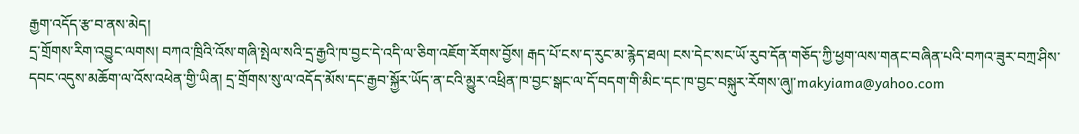རྒྱག་འདོད་རྩ་བ་ནས་མེད།
དྲ་གྲོགས་རིག་འབྱུང་ལགས། བཀའ་ཁྲིའི་འོས་གཞི་སྤེལ་སའི་དྲ་རྒྱའི་ཁ་བྱང་དེ་འདི་ལ་ཅིག་འཇོག་རོགས་བྱོས། རྒད་པོ་ངས་ད་རུང་མ་རྙེད་ཐལ། ངས་དེང་སང་ཡོ་རུབ་དོན་གཅོད་ཀྱི་ཕྱག་ལས་གནང་བཞིན་པའི་བཀའ་ཟུར་བཀྲ་ཤིས་དབང་འདུས་མཆོག་ལ་འོས་འཕེན་གྱི་ཡིན། དྲ་གྲོགས་སུ་ལ་འདོད་མོས་དང་རྒྱབ་སྐྱོར་ཡོད་ན་ངའི་མྱུར་འཕྲིན་ཁ་བྱང་སྒང་ལ་དོ་བདག་གི་མིང་དང་ཁ་བྱང་བསྐུར་རོགས་ཞུ།་makyiama@yahoo.com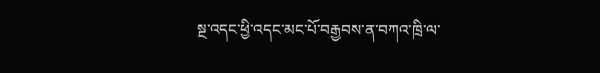སྔ་འདང་ཕྱི་འདང་མང་པོ་བརྒྱབས་ན་བཀའ་ཁྲི་ལ་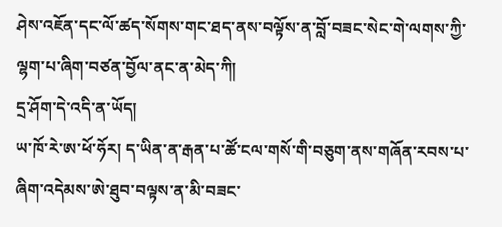ཤེས་འཇོན་དང་ལོ་ཚད་སོགས་གང་ཐད་ནས་བལྟོས་ན་བློ་བཟང་སེང་གེ་ལགས་ཀྱི་ལྷག་པ་ཞིག་བཙན་བྱོལ་ནང་ན་མེད་ཀི།
དྲ་ཤོག་དེ་འདི་ན་ཡོད།
ཡ་ཁོ་རེ་ཨ་ཕོ་ཧོར། ད་ཡིན་ན་རྒན་པ་ཚོ་ངལ་གསོ་གི་བཅུག་ནས་གཞོན་རབས་པ་ཞིག་འདེམས་ཨེ་ཐུབ་བལྟས་ན་མི་བཟང་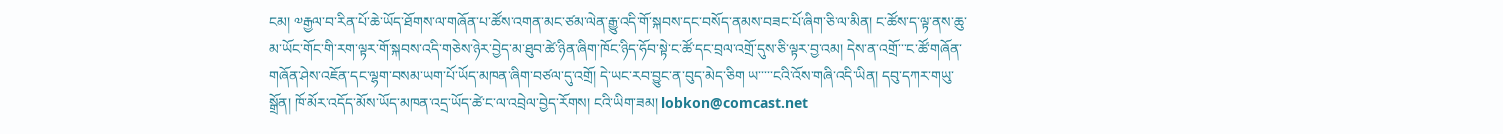ངམ། ༧རྒྱལ་བ་རིན་པོ་ཆེ་ཡོད་ཐོགས་ལ་གཞོན་པ་ཚོས་འགན་མང་ཙམ་ལེན་རྒྱུ་འདི་གོ་སྐབས་དང་བསོད་ནམས་བཟང་པོ་ཞིག་ཅི་ལ་མིན། ང་ཚོས་ད་ལྟ་ནས་ཆུ་མ་ཡོང་གོང་གི་རག་ལྟར་གོ་སྐབས་འདི་གཅེས་ཉེར་བྱེད་མ་ཐུབ་ཚེ་ཉིན་ཞིག་ཁོང་ཉིད་ཧོབ་སྟེ་ང་ཚོ་དང་བྲལ་འགྲོ་དུས་ཅི་ལྟར་བྱ་འམ། དེས་ན་འགྲོ་་་ང་ཚོ་གཞོན་གཞོན་ཤེས་འཇོན་དང་ལྷག་བསམ་ཡག་པོ་ཡོད་མཁན་ཞིག་བཙལ་དུ་འགྲོ། དེ་ཡང་རབ་བྱུང་ན་བུད་མེད་ཅིག ཡ་་་་་ངའི་འོས་གཞི་འདི་ཡིན། དབུ་དཀར་གཡུ་སྒྲོན། ཁོ་མོར་འདོད་མོས་ཡོད་མཁན་འདྲ་ཡོད་ཚེ་ང་ལ་འབྲེལ་བྱེད་རོགས། ངའི་ཡིག་ཟམ། lobkon@comcast.net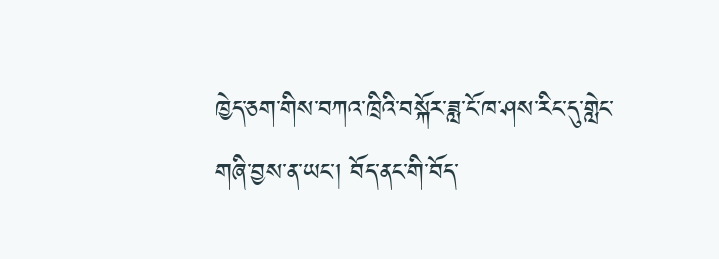ཁྱེད་ཅག་གིས་བཀའ་ཁྲིའི་བསྐོར་ཟླ་ངོ་ཁ་ཤས་རིང་དུ་གླེང་གཞི་བྱས་ན་ཡང་། བོད་ནང་གི་བོད་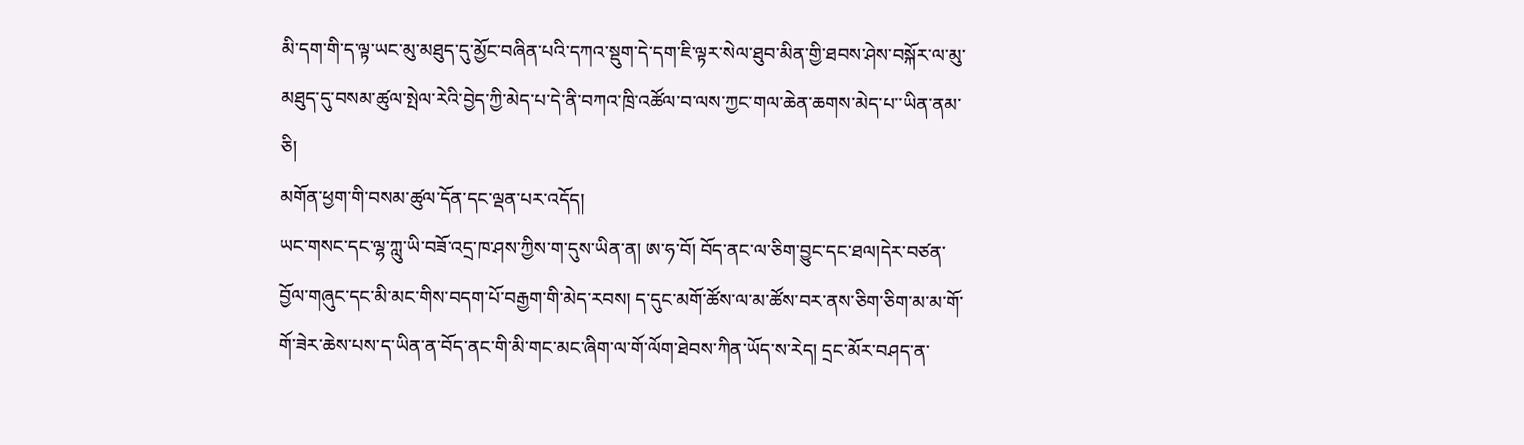མི་དག་གི་ད་ལྟ་ཡང་མུ་མཐུད་དུ་མྱོང་བཞིན་པའི་དཀའ་སྡུག་དེ་དག་ཇི་ལྟར་སེལ་ཐུབ་མིན་གྱི་ཐབས་ཤེས་བསྐོར་ལ་མུ་མཐུད་དུ་བསམ་ཚུལ་སྤེལ་རེའི་བྱེད་ཀྱི་མེད་པ་དེ་ནི་བཀའ་ཁྲི་འཚོལ་བ་ལས་ཀྱང་གལ་ཆེན་ཆགས་མེད་པ་་ཡིན་ནམ་ཅི།
མགོན་ཕྱག་གི་བསམ་ཚུལ་དོན་དང་ལྡན་པར་འདོད།
ཡང་གསང་དང་ལྷ་ཀླུ་ཡི་བཟོ་འདྲ་ཁ་ཤས་ཀྱིས་ག་དུས་ཡིན་ན། ཨ་ཧ་བོ། བོད་ནང་ལ་ཅིག་བྱུང་དང་ཐལ།དེར་བཙན་བྱོལ་གཞུང་དང་མི་མང་གིས་བདག་པོ་བརྒྱག་གི་མེད་རབས། ད་དུང་མགོ་ཚོས་ལ་མ་ཚོས་བར་ནས་ཅིག་ཅིག་མ་མ་གོ་གོ་ཟེར་ཆེས་པས་ད་ཡིན་ན་བོད་ནང་གི་མི་གང་མང་ཞིག་ལ་གོ་ལོག་ཐེབས་ཀིན་ཡོད་ས་རེད། དྲང་མོར་བཤད་ན་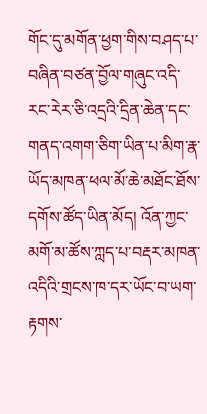གོང་དུ་མགོན་ཕྱག་གིས་བཤད་པ་བཞིན་བཙན་བྱོལ་གཞུང་འདི་རང་རེར་ཅི་འདྲའི་དྲིན་ཆེན་དང་གནད་འགག་ཅིག་ཡིན་པ་མིག་རྣ་ཡོད་མཁན་ཕལ་མོ་ཆེ་མཐོང་ཐོས་དགོས་ཚོད་ཡིན་མོད། འོན་ཀྱང་མགོ་མ་ཚོས་ཀླད་པ་བརྡར་མཁན་འདིའི་གྲངས་ཁ་དར་ཡོང་བ་ཡག་རྟགས་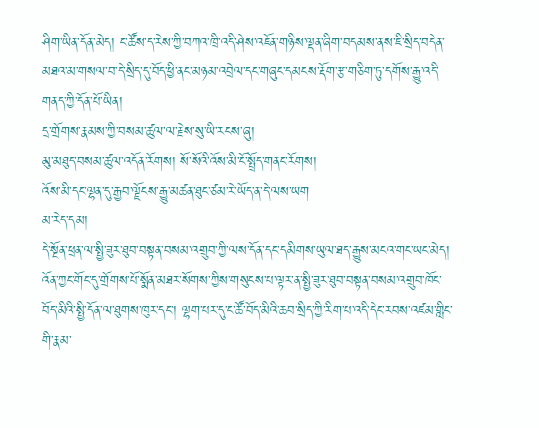ཤིག་ཡིན་དོན་མེད། ང་ཚོས་ད་རེས་ཀྱི་བཀའ་ཁྲི་འདི་ཤེས་འཇོན་གཉིས་ལྡན་ཞིག་བདམས་ནས་ཇི་སྲིད་བདེན་མཐའ་མ་གསལ་བ་དེ་སྲིད་དུ་བོད་ཕྱི་ནང་མཉམ་འབྲེལ་དང་གཞུང་དམངས་རྡོག་རྩ་གཅིག་ཏུ་དགོས་རྒྱུ་འདི་གནད་ཀྱི་དོན་པོ་ཡིན།
དྲ་གྲོགས་རྣམས་ཀྱི་བསམ་ཚུལ་ལ་རྗེས་སུ་ཡི་རངས་ཞུ།
མུ་མཐུད་བསམ་ཚུལ་འདོན་རོགས། སོ་སོའི་འོས་མི་ངོ་སྤྲོད་གནང་རོགས།
འོས་མི་དང་ལྷན་དུ་རྒྱབ་ལྗོངས་རྒྱུ་མཚན་ཐུང་ཙམ་རེ་ཡོད་ན་དེ་ལས་ཡག
མ་རེད་དམ།
དེ་སྔོན་ཕྲན་ལ་སྤྱི་ཟུར་ཐུབ་བསྟན་བསམ་འགྲུབ་ཀྱི་ལས་དོན་དང་དམིགས་ཡུལ་ཐད་རྒྱུས་མངའ་གང་ཡང་མེད། འོན་ཀྱང་གོང་དུ་གྲོགས་པོ་སྨོན་མཐར་སོགས་ཀྱིས་གསུངས་པ་ལྟར་ན་སྤྱི་ཟུར་ཐུབ་བསྟན་བསམ་འགྲུབ་ཁོང་བོད་མིའི་སྤྱི་དོན་ལ་ཐུགས་ཁུར་དང་། ལྷག་པར་དུ་ང་ཚོ་བོད་མིའི་ཆབ་སྲིད་ཀྱི་རིག་པ་འདི་དེང་རབས་འཛམ་གླིང་གི་རྣམ་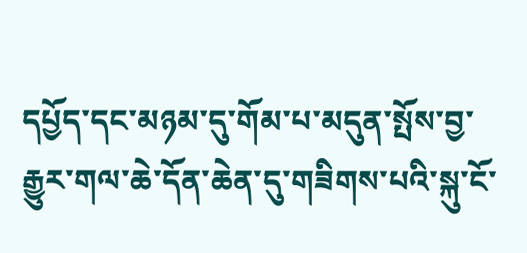དཔྱོད་དང་མཉམ་དུ་གོམ་པ་མདུན་སྤོས་བྱ་རྒྱུར་གལ་ཆེ་དོན་ཆེན་དུ་གཟིགས་པའི་སྐུ་ངོ་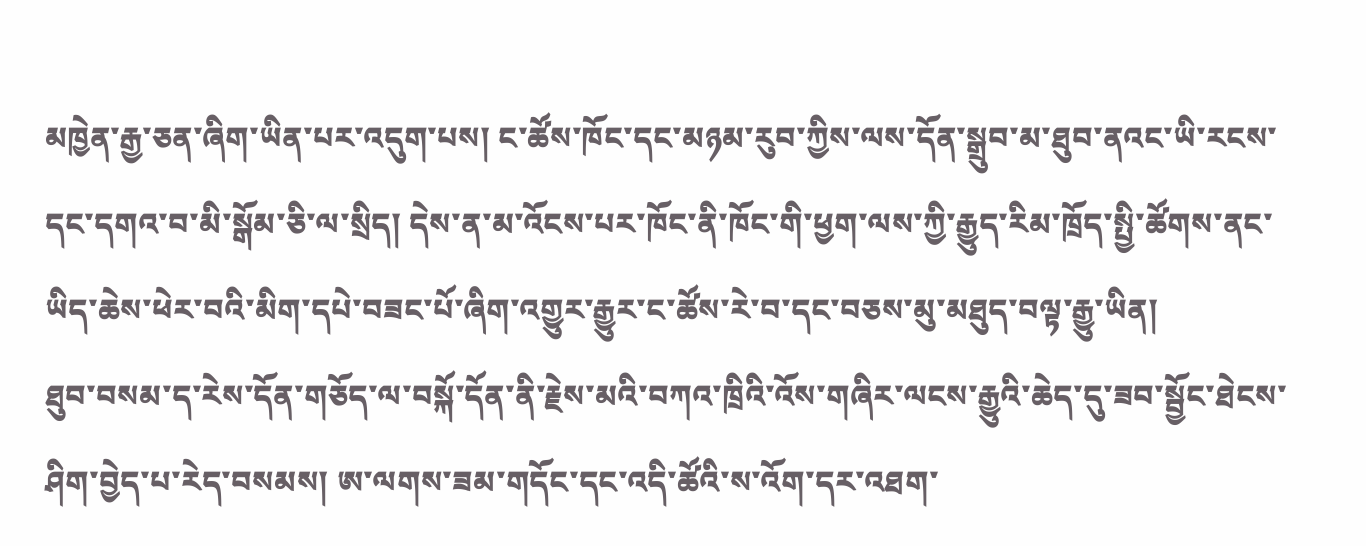མཁྱེན་རྒྱ་ཅན་ཞིག་ཡིན་པར་འདུག་པས། ང་ཚོས་ཁོང་དང་མཉམ་རུབ་ཀྱིས་ལས་དོན་སྒྲུབ་མ་ཐུབ་ནའང་ཡི་རངས་དང་དགའ་བ་མི་སྒོམ་ཅི་ལ་སྲིད། དེས་ན་མ་འོངས་པར་ཁོང་ནི་ཁོང་གི་ཕྱག་ལས་ཀྱི་རྒྱུད་རིམ་ཁྲོད་སྤྱི་ཚོགས་ནང་ཡིད་ཆེས་ཕེར་བའི་མིག་དཔེ་བཟང་པོ་ཞིག་འགྱུར་རྒྱུར་ང་ཚོས་རེ་བ་དང་བཅས་མུ་མཐུད་བལྟ་རྒྱུ་ཡིན།
ཐུབ་བསམ་ད་རེས་དོན་གཅོད་ལ་བསྐོ་དོན་ནི་རྗེས་མའི་བཀའ་ཁྲིའི་འོས་གཞིར་ལངས་རྒྱུའི་ཆེད་དུ་ཟབ་སྦྱོང་ཐེངས་ཤིག་བྱེད་པ་རེད་བསམས། ཨ་ལགས་ཟམ་གདོང་དང་འདི་ཚོའི་ས་འོག་དར་འཐག་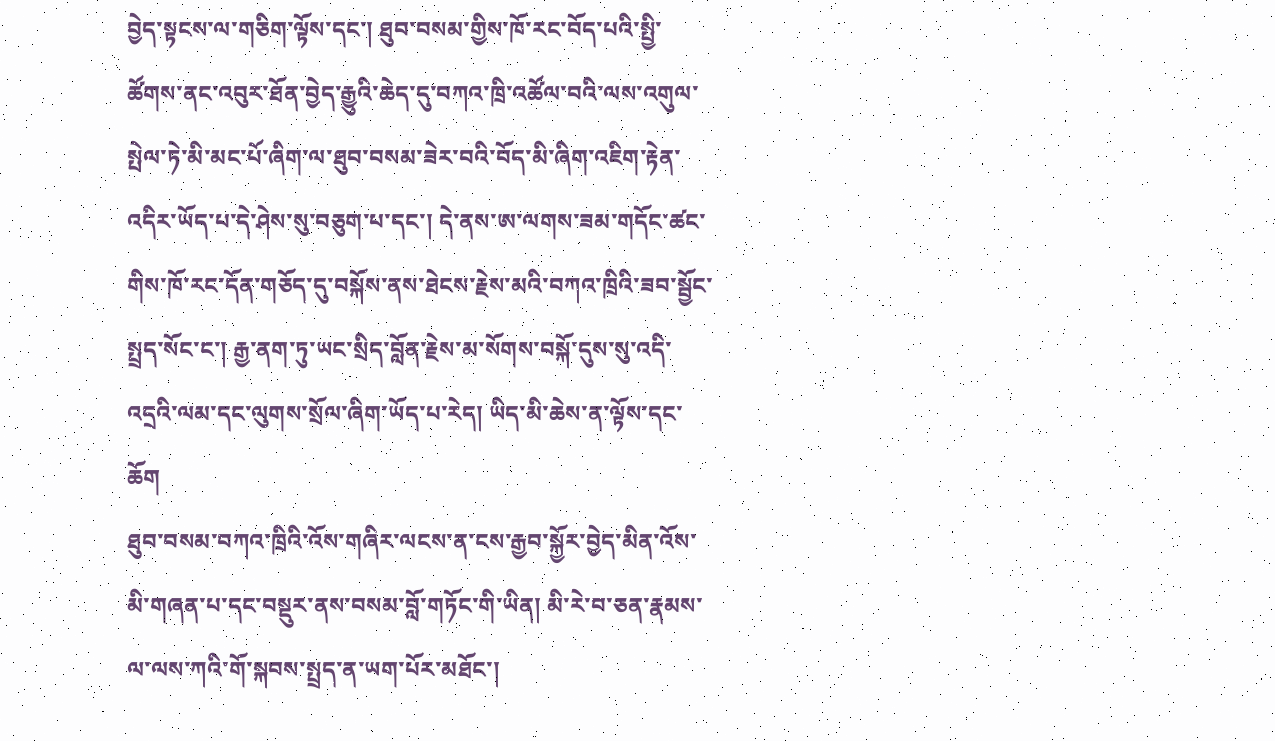བྱེད་སྟངས་ལ་གཅིག་ལྟོས་དང་། ཐུབ་བསམ་གྱིས་ཁོ་རང་བོད་པའི་སྤྱི་ཚོགས་ནང་འབུར་ཐོན་བྱེད་རྒྱུའི་ཆེད་དུ་བཀའ་ཁྲི་འཚོལ་བའི་ལས་འགུལ་སྤེལ་ཏེ་མི་མང་པོ་ཞིག་ལ་ཐུབ་བསམ་ཟེར་བའི་བོད་མི་ཞིག་འཇིག་རྟེན་འདིར་ཡོད་པ་དེ་ཤེས་སུ་བཅུག་པ་དང་། དེ་ནས་ཨ་ལགས་ཟམ་གདོང་ཚང་གིས་ཁོ་རང་དོན་གཅོད་དུ་བསྐོས་ནས་ཐེངས་རྗེས་མའི་བཀའ་ཁྲིའི་ཟབ་སྦྱོང་སྤྲད་སོང་ང་། རྒྱ་ནག་ཏུ་ཡང་སྲིད་བློན་རྗེས་མ་སོགས་བསྐོ་དུས་སུ་འདི་འདྲའི་ལམ་དང་ལུགས་སྲོལ་ཞིག་ཡོད་པ་རེད། ཡིད་མི་ཆེས་ན་ལྟོས་དང་ཆོག
ཐུབ་བསམ་བཀའ་ཁྲིའི་འོས་གཞིར་ལངས་ན་ངས་རྒྱབ་སྐྱོར་བྱེད་མིན་འོས་མི་གཞན་པ་དང་བསྡུར་ནས་བསམ་བློ་གཏོང་གི་ཡིན། མི་རེ་བ་ཅན་རྣམས་ལ་ལས་ཀའི་གོ་སྐབས་སྤྲད་ན་ཡག་པོར་མཐོང་།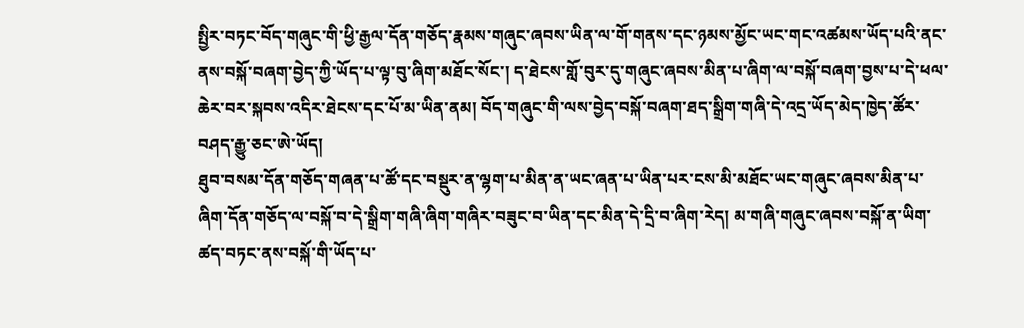སྤྱིར་བཏང་བོད་གཞུང་གི་ཕྱི་རྒྱལ་དོན་གཅོད་རྣམས་གཞུང་ཞབས་ཡིན་ལ་གོ་གནས་དང་ཉམས་མྱོང་ཡང་གང་འཚམས་ཡོད་པའི་ནང་ནས་བསྐོ་བཞག་བྱེད་ཀྱི་ཡོད་པ་ལྟ་བུ་ཞིག་མཐོང་སོང་། ད་ཐེངས་གློ་བུར་དུ་གཞུང་ཞབས་མིན་པ་ཞིག་ལ་བསྐོ་བཞག་བྱས་པ་དེ་ཕལ་ཆེར་བར་སྐབས་འདིར་ཐེངས་དང་པོ་མ་ཡིན་ནམ། བོད་གཞུང་གི་ལས་བྱེད་བསྐོ་བཞག་ཐད་སྒྲིག་གཞི་དེ་འདྲ་ཡོད་མེད་ཁྱེད་ཚོར་བཤད་རྒྱུ་ཅང་ཨེ་ཡོད།
ཐུབ་བསམ་དོན་གཅོད་གཞན་པ་ཚོ་དང་བསྡུར་ན་ལྷག་པ་མིན་ན་ཡང་ཞན་པ་ཡིན་པར་ངས་མི་མཐོང་ཡང་གཞུང་ཞབས་མིན་པ་ཞིག་དོན་གཅོད་ལ་བསྐོ་བ་དེ་སྒྲིག་གཞི་ཞིག་གཞིར་བཟུང་བ་ཡིན་དང་མིན་དེ་དྲི་བ་ཞིག་རེད། མ་གཞི་གཞུང་ཞབས་བསྐོ་ན་ཡིག་ཚད་བཏང་ནས་བསྐོ་གི་ཡོད་པ་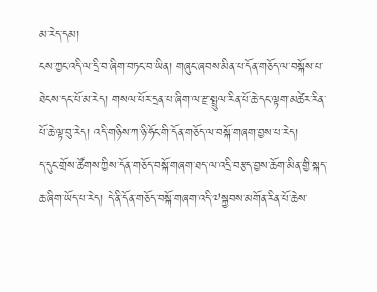མ་རེད་དམ།
ངས་ཀྱང་འདི་ལ་དྲི་བ་ཞིག་བཏང་བ་ཡིན། གཞུང་ཞབས་མིན་པ་དོན་གཅོད་ལ་བསྐོས་པ་ཐེངས་དང་པོ་མ་རེད། གསལ་པོར་དྲན་པ་ཞིག་ལ་རྫ་སྤྲུལ་རིན་པོ་ཆེ་དང་ལྟག་མཚེར་རིན་པོ་ཆེ་ལྟ་བུ་རེད། འདི་གཉིས་ཀ་ཉི་ཧོང་གི་དོན་གཅོད་ལ་བསྐོ་གཞག་བྱས་པ་རེད།
ད་དུང་གྲོས་ཚོགས་ཀྱིས་དོན་གཅོད་བསྐོ་གཞག་ཐད་ལ་འདྲི་བརྩད་བྱས་ཆོག་མིན་གྱི་སྐད་ཆ་ཞིག་ཡོད་པ་རེད། དེ་ནི་དོན་གཅོད་བསྐོ་གཞག་འདི་༧སྐྱབས་མགོན་རིན་པོ་ཆེས་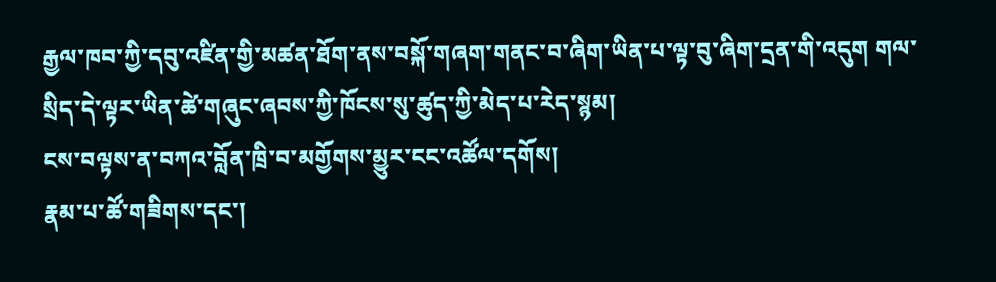རྒྱལ་ཁབ་ཀྱི་དབུ་འཛིན་གྱི་མཚན་ཐོག་ནས་བསྐོ་གཞག་གནང་བ་ཞིག་ཡིན་པ་ལྟ་བུ་ཞིག་དྲན་གི་འདུག གལ་སྲིད་དེ་ལྟར་ཡིན་ཚེ་གཞུང་ཞབས་ཀྱི་ཁོངས་སུ་ཚུད་ཀྱི་མེད་པ་རེད་སྙམ།
ངས་བལྟས་ན་བཀའ་བློན་ཁྲི་བ་མགྱོགས་མྱུར་ངང་འཚོལ་དགོས།
རྣམ་པ་ཚོ་གཟིགས་དང་།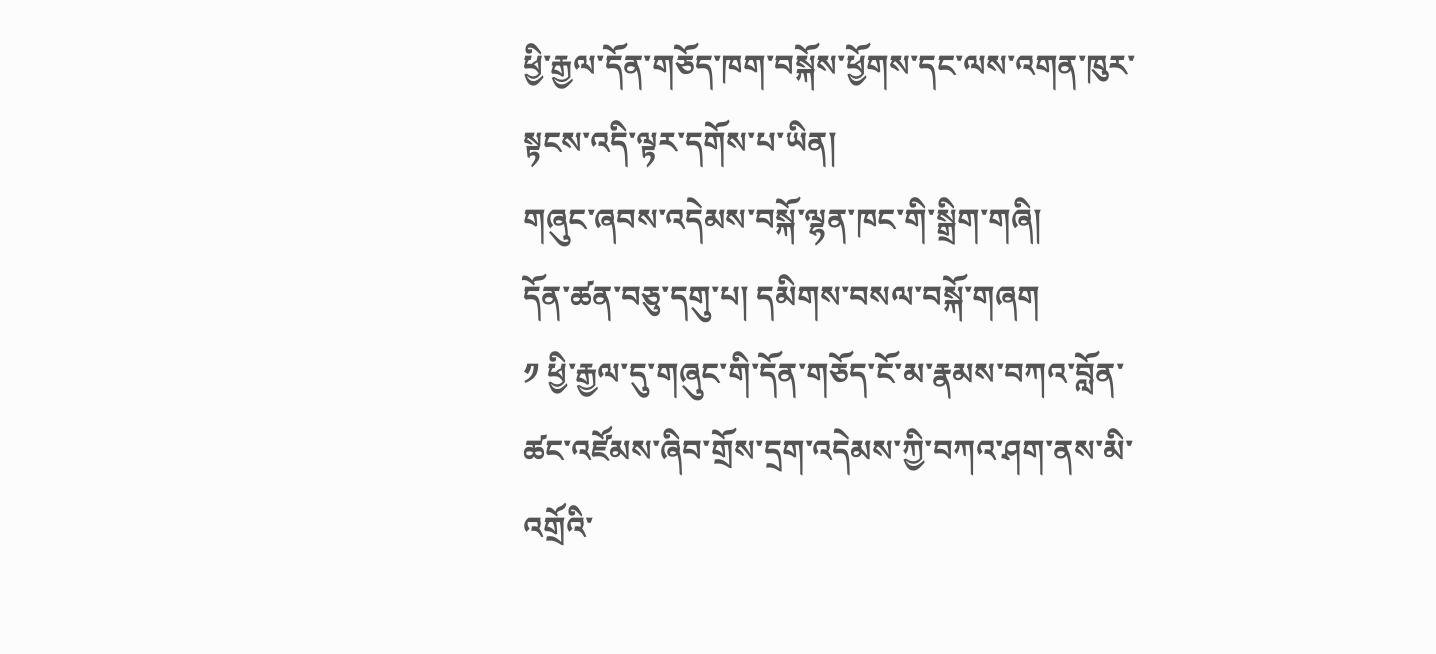ཕྱི་རྒྱལ་དོན་གཅོད་ཁག་བསྐོས་ཕྱོགས་དང་ལས་འགན་ཁུར་སྟངས་འདི་ལྟར་དགོས་པ་ཡིན།
གཞུང་ཞབས་འདེམས་བསྐོ་ལྷན་ཁང་གི་སྒྲིག་གཞི།
དོན་ཚན་བཅུ་དགུ་པ། དམིགས་བསལ་བསྐོ་གཞག
༡ ཕྱི་རྒྱལ་དུ་གཞུང་གི་དོན་གཅོད་ངོ་མ་རྣམས་བཀའ་བློན་ཚང་འཛོམས་ཞིབ་གྲོས་དྲག་འདེམས་ཀྱི་བཀའ་ཤག་ནས་མི་འགྲོའི་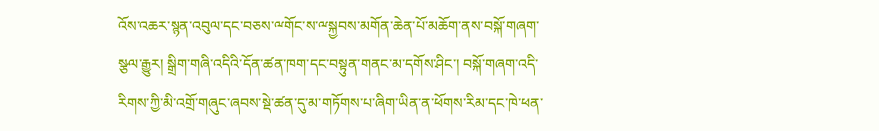འོས་འཆར་སྙན་འབུལ་དང་བཅས་ྋགོང་ས་ྋསྐྱབས་མགོན་ཆེན་པོ་མཆོག་ནས་བསྐོ་གཞག་སྩལ་རྒྱུར། སྒྲིག་གཞི་འདིའི་དོན་ཚན་ཁག་དང་བསྟུན་གནང་མ་དགོས་ཤིང་། བསྐོ་གཞག་འདི་རིགས་ཀྱི་མི་འགྲོ་གཞུང་ཞབས་སྡེ་ཚན་དུ་མ་གཏོགས་པ་ཞིག་ཡིན་ན་ཕོགས་རིམ་དང་ཁེ་ཕན་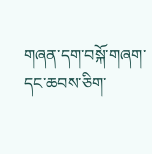གཞན་དག་བསྐོ་གཞག་དང་ཆབས་ཅིག་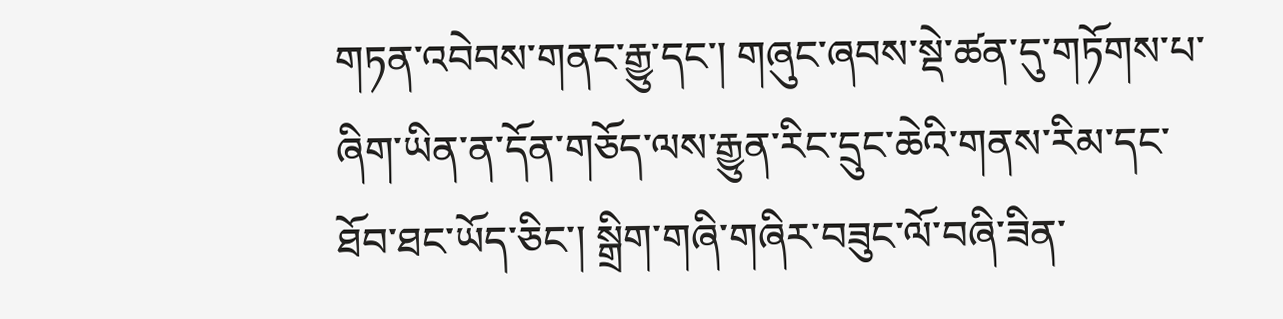གཏན་འབེབས་གནང་རྒྱུ་དང་། གཞུང་ཞབས་སྡེ་ཚན་དུ་གཏོགས་པ་ཞིག་ཡིན་ན་དོན་གཅོད་ལས་རྒྱུན་རིང་དྲུང་ཆེའི་གནས་རིམ་དང་ཐོབ་ཐང་ཡོད་ཅིང་། སྒྲིག་གཞི་གཞིར་བཟུང་ལོ་བཞི་ཟིན་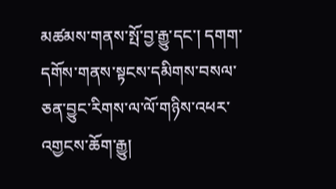མཚམས་གནས་སྤོ་བྱ་རྒྱུ་དང་། དགག་དགོས་གནས་སྟངས་དམིགས་བསལ་ཅན་བྱུང་རིགས་ལ་ལོ་གཉིས་འཕར་འགྱངས་ཆོག་རྒྱུ།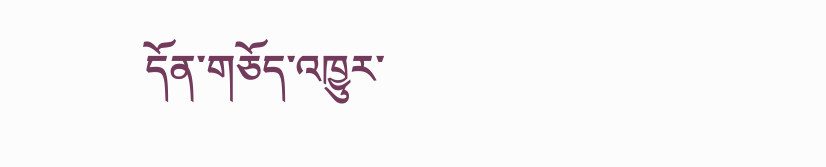དོན་གཅོད་འཁྱུར་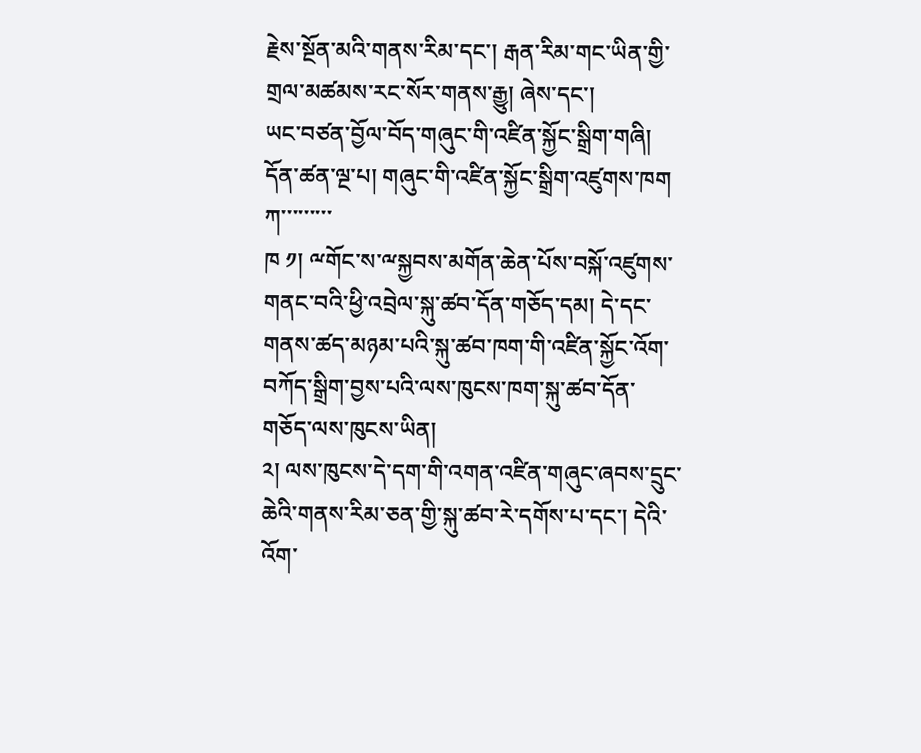རྗེས་སྔོན་མའི་གནས་རིམ་དང་། རྒན་རིམ་གང་ཡིན་གྱི་གྲལ་མཚམས་རང་སོར་གནས་རྒྱུ། ཞེས་དང་།
ཡང་བཙན་བྱོལ་བོད་གཞུང་གི་འཛིན་སྐྱོང་སྒྲིག་གཞི།
དོན་ཚན་ལྔ་པ། གཞུང་གི་འཛིན་སྐྱོང་སྒྲིག་འཛུགས་ཁག
ཀ་་་་་་་་་
ཁ ༡། ྋགོང་ས་ྋསྐྱབས་མགོན་ཆེན་པོས་བསྐོ་འཛུགས་གནང་བའི་ཕྱི་འབྲེལ་སྐུ་ཚབ་དོན་གཅོད་དམ། དེ་དང་གནས་ཚད་མཉམ་པའི་སྐུ་ཚབ་ཁག་གི་འཛིན་སྐྱོང་འོག་བཀོད་སྒྲིག་བྱས་པའི་ལས་ཁུངས་ཁག་སྐུ་ཚབ་དོན་གཅོད་ལས་ཁུངས་ཡིན།
༢། ལས་ཁུངས་དེ་དག་གི་འགན་འཛིན་གཞུང་ཞབས་དྲུང་ཆེའི་གནས་རིམ་ཅན་གྱི་སྐུ་ཚབ་རེ་དགོས་པ་དང་། དེའི་འོག་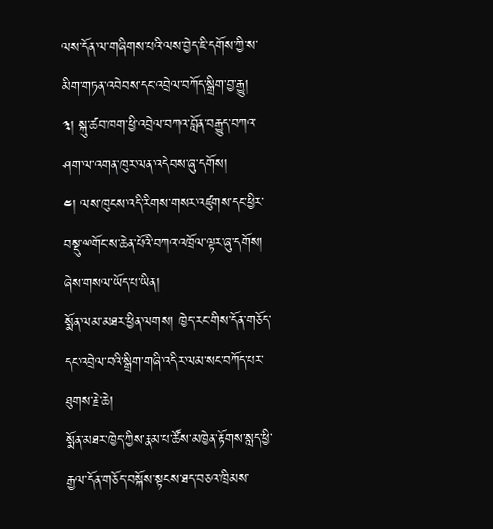ལས་དོན་ལ་གཞིགས་པའི་ལས་བྱེད་ཇི་དགོས་ཀྱི་ས་མིག་གཏན་འབེབས་དང་འབྲེལ་བཀོད་སྒྲིག་བྱ་རྒྱུ།
༣། སྐུ་ཚབ་ཁག་ཕྱི་འབྲེལ་བཀའ་བློན་བརྒྱུད་བཀའ་ཤག་ལ་འགན་ཁུར་ལན་འདེབས་ཞུ་དགོས།
༤། ལས་ཁུངས་འདི་རིགས་གསར་འཛུགས་དང་ཕྱིར་བསྡུ་ྋགོང་ས་ཆེན་པོའི་བཀའ་འཁྲོལ་ལྟར་ཞུ་དགོས།
ཞེས་གསལ་ཡོད་པ་ཡིན།
སྨོན་ལམ་མཐར་ཕྱིན་ལགས། ཁྱེད་རང་གིས་དོན་གཅོད་དང་འབྲེལ་བའི་སྒྲིག་གཞི་འདིར་ལམ་སང་བཀོད་པར་ཐུགས་རྗེ་ཆེ།
སྨོན་མཐར་ཁྱེད་ཀྱིས་རྣམ་པ་ཚོས་མཁྱེན་རྟོགས་སླད་ཕྱི་རྒྱལ་དོན་གཅོད་བསྐོས་སྟངས་ཐད་བཅའ་ཁྲིམས་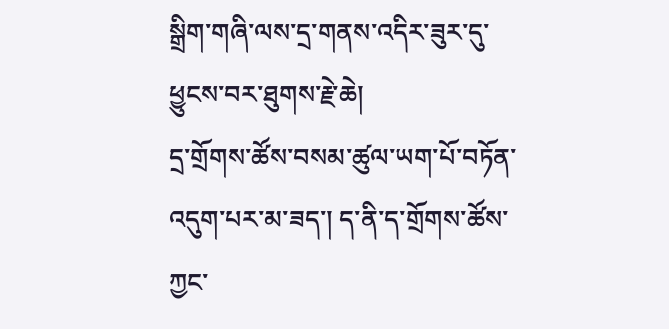སྒྲིག་གཞི་ལས་དྲ་གནས་འདིར་ཟུར་དུ་ཕྱུངས་བར་ཐུགས་རྗེ་ཆེ།
དྲ་གྲོགས་ཚོས་བསམ་ཚུལ་ཡག་པོ་བཏོན་འདུག་པར་མ་ཟད་། ད་ནི་ད་གྲོགས་ཚོས་ཀྱང་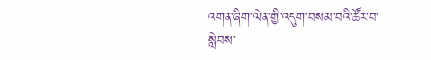འགན་ཞིག་ལེན་གྱི་འདུག་བསམ་བའི་ཚོར་བ་སླེབས་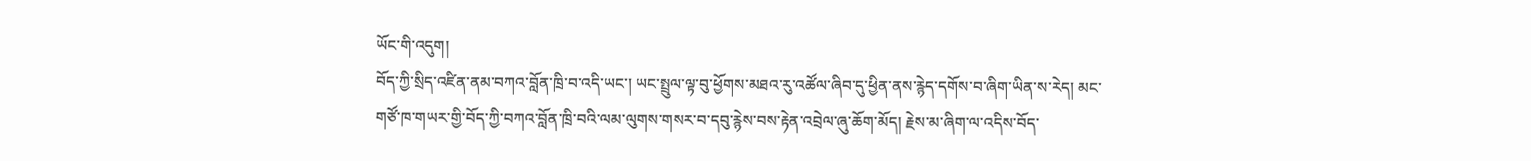ཡོང་གི་འདུག།
བོད་ཀྱི་སྲིད་འཛིན་ནམ་བཀའ་བློན་ཁྲི་བ་འདི་ཡང་། ཡང་སྤྲུལ་ལྟ་བུ་ཕྱོགས་མཐའ་རུ་འཚོལ་ཞིབ་དུ་ཕྱིན་ནས་རྙེད་དགོས་བ་ཞིག་ཡིན་ས་རེད། མང་གཙོ་ཁ་གཡར་གྱི་བོད་ཀྱི་བཀའ་བློན་ཁྲི་བའི་ལམ་ལུགས་གསར་བ་དབུ་རྙེས་བས་རྟེན་འབྲེལ་ཞུ་ཆོག་མོད། རྗེས་མ་ཞིག་ལ་འདིས་བོད་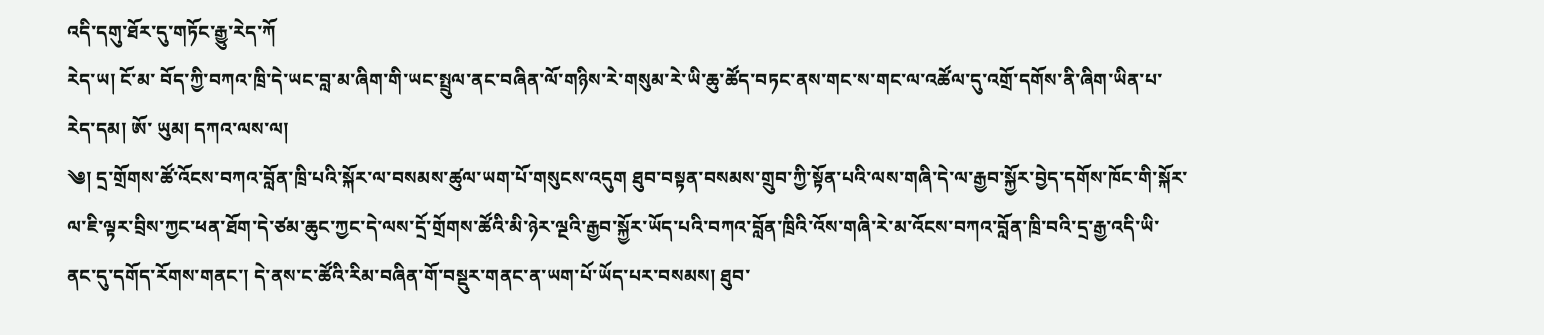འདི་དགུ་ཐོར་དུ་གཏོང་རྒྱུ་རེད་ཀོ
རེད་ཡ། ངོ་མ་ བོད་ཀྱི་བཀའ་ཁྲི་དེ་ཡང་བླ་མ་ཞིག་གི་ཡང་སྤྲུལ་ནང་བཞིན་ལོ་གཉིས་རེ་གསུམ་རེ་ཡི་ཆུ་ཚོད་བཏང་ནས་གང་ས་གང་ལ་འཚོལ་དུ་འགྲོ་དགོས་ནི་ཞིག་ཡིན་པ་རེད་དམ། ཨོ་ ཡུམ། དཀའ་ལས་ལ།
༄། དྲ་གྲོགས་ཚོ་འོངས་བཀའ་བློན་ཁྲི་པའི་སྐོར་ལ་བསམས་ཚུལ་ཡག་པོ་གསུངས་འདུག ཐུབ་བསྟན་བསམས་གྲུབ་ཀྱི་སྟོན་པའི་ལས་གཞི་དེ་ལ་རྒྱབ་སྐྱོར་བྱེད་དགོས་ཁོང་གི་སྐོར་ལ་ཇི་ལྟར་བྲིས་ཀྱང་ཕན་ཐོག་དེ་ཙམ་ཆུང་ཀྱང་དེ་ལས་དྲོ་གྲོགས་ཚོའི་མི་ཉེར་ལྔའི་རྒྱབ་སྐྱོར་ཡོད་པའི་བཀའ་བློན་ཁྲིའི་འོས་གཞི་རེ་མ་འོངས་བཀའ་བློན་ཁྲི་བའི་དྲ་རྒྱ་འདི་ཡི་ནང་དུ་དགོད་རོགས་གནང་། དེ་ནས་ང་ཚོའི་རིམ་བཞིན་གོ་བསྡུར་གནང་ན་ཡག་པོ་ཡོད་པར་བསམས། ཐུབ་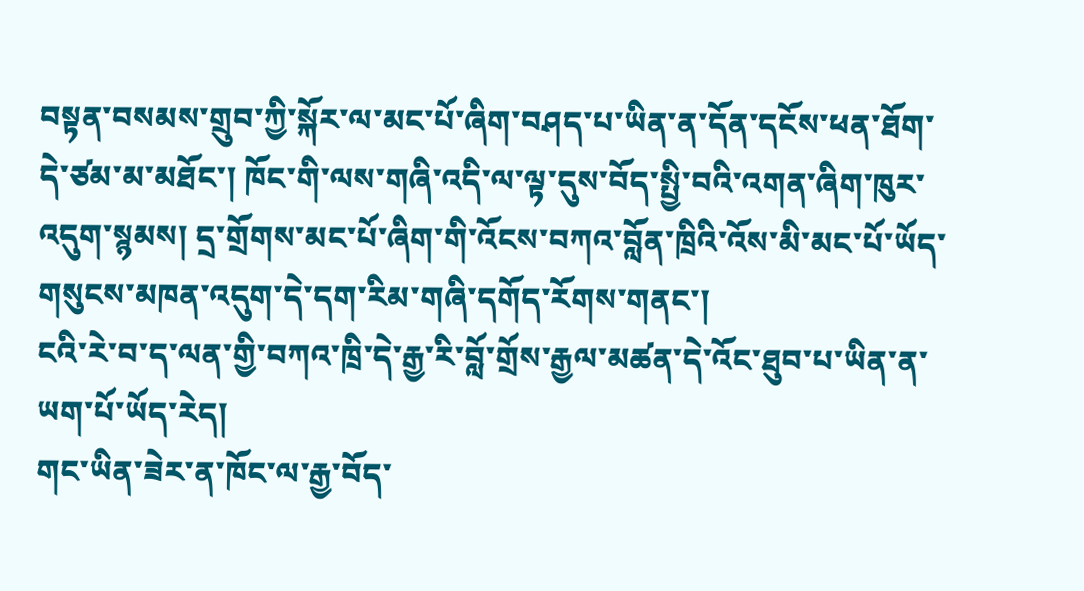བསྟན་བསམས་གྲུབ་ཀྱི་སྐོར་ལ་མང་པོ་ཞིག་བཤད་པ་ཡིན་ན་དོན་དངོས་ཕན་ཐོག་དེ་ཙམ་མ་མཐོང་། ཁོང་གི་ལས་གཞི་འདི་ལ་ལྟ་དུས་བོད་སྤྱི་བའི་འགན་ཞིག་ཁུར་འདུག་སྙམས། དྲ་གྲོགས་མང་པོ་ཞིག་གི་འོངས་བཀའ་བློན་ཁྲིའི་འོས་མི་མང་པོ་ཡོད་གསུངས་མཁན་འདུག་དེ་དག་རིམ་གཞི་དགོད་རོགས་གནང་།
ངའི་རེ་བ་ད་ལན་གྱི་བཀའ་ཁྲི་དེ་རྒྱ་རི་བློ་གྲོས་རྒྱལ་མཚན་དེ་འོང་ཐུབ་པ་ཡིན་ན་ཡག་པོ་ཡོད་རེད།
གང་ཡིན་ཟེར་ན་ཁོང་ལ་རྒྱ་བོད་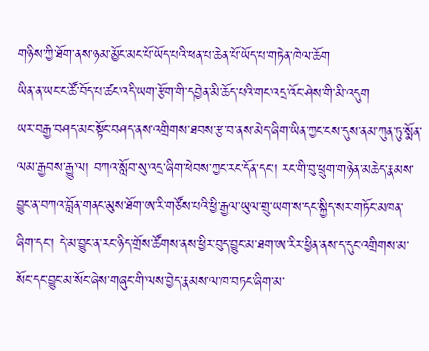གཉིས་ཀྱི་ཐོག་ནས་ཉམ་མྱོང་མང་པོ་ཡོད་པའི་ཕན་པ་ཆེན་པོ་ཡོད་པ་གཏེན་ཁེལ་ཆོག
ཡིན་ན་ཡང་ང་ཚོ་བོད་པ་ཚང་འདི་ཡག་རྩོག་གི་དབྱེན་མི་ཆོད་པའི་གང་འདྲ་འོང་ཤེས་གི་མི་འདུག
ཡར་བརྒྱ་བཤད་མང་སྟོང་བཤད་ནས་འགྲིགས་ཐབས་རྩ་བ་ནས་མེད་ཞིག་ཡིན་ཀྱང་ངས་དུས་ནམ་ཀུན་ཏུ་སྨོན་ལམ་རྒྱབས་རྒྱུ་ལ། བཀའ་སློབ་སུ་འདྲ་ཞིག་ཕེབས་ཀྱང་རང་དོན་དང་། རང་གི་བུ་ཕྲུག་གཉེན་མཆེད་རྣམས་བྱུང་ན་བཀའ་བློན་གནང་མུས་ཐོག་ཨ་རི་གཙོས་པའི་ཕྱི་རྒྱལ་ཡུལ་གྲུ་ཡག་ས་དང་སྐྱིད་སར་གཏོང་མཁན་ཞིག་དང་། དེ་མ་བྱུང་ན་རང་ཉིད་གྲོས་ཚོགས་ནས་ཕྱིར་བུད་བྱུང་མ་ཐག་ཨ་རིར་ཕྱིན་ནས་ད་དུང་འགྲིགས་མ་སོང་དང་བྱུང་མ་སོང་ཞེས་གཞུང་གི་ལས་བྱེད་རྣམས་ལ་ཁ་བཏང་ཞིག་མ་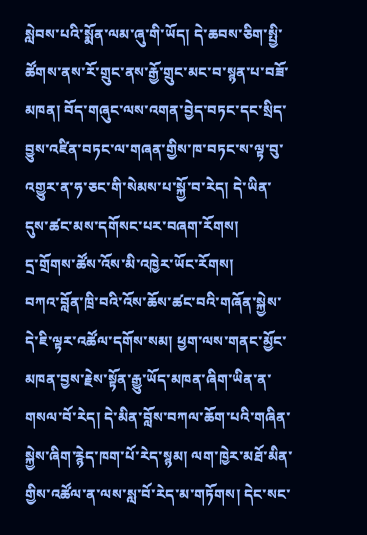སླེབས་པའི་སྨོན་ལམ་ཞུ་གི་ཡོད། དེ་ཆབས་ཅིག་སྤྱི་ཚོགས་ནས་རོ་གྲུང་ནས་རྒྱོ་གྲུང་མང་བ་སྙན་པ་བཟོ་མཁན། བོད་གཞུང་ལས་འགན་བྱེད་བཏང་དང་སྲིད་བྱུས་འཛིན་བཏང་ལ་གཞན་གྱིས་ཁ་བཏང་ས་ལྟ་བུ་འགྱུར་ན་ཧ་ཅང་གི་སེམས་པ་སྐྱོ་བ་རེད། དེ་ཡིན་དུས་ཚང་མས་དགོསང་པར་བཞག་རོགས།
དྲ་གྲོགས་ཚོས་འོས་མི་འཁྱེར་ཡོང་རོགས།
བཀའ་བློན་ཁྲི་བའི་འོས་ཆོས་ཚང་བའི་གཞོན་སྐྱེས་དེ་ཇི་ལྟར་འཚོལ་དགོས་སམ། ཕྱག་ལས་གནང་མྱོང་མཁན་བྱས་རྗེས་སྟོན་རྒྱུ་ཡོད་མཁན་ཞིག་ཡིན་ན་གསལ་བོ་རེད། དེ་མིན་བློས་བཀལ་ཆོག་པའི་གཞིན་སྐྱེས་ཞིག་རྙེད་ཁག་པོ་རེད་སྙམ། ལག་ཁྱེར་མཐོ་མིན་གྱིས་འཚོལ་ན་ལས་སླ་བོ་རེད་མ་གཏོགས། དེང་སང་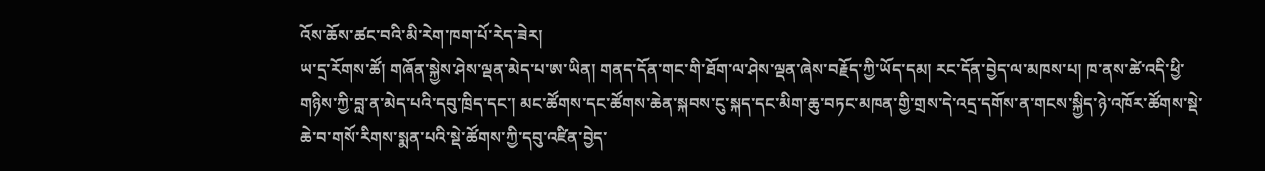འོས་ཆོས་ཚང་བའི་མི་རེག་ཁག་པོ་རེད་ཟེར།
ཡ་དྲ་རོགས་ཚོ། གཞོན་སྐྱེས་ཤེས་ལྡན་མེད་པ་ཨ་ཡིན། གནད་དོན་གང་གི་ཐོག་ལ་ཤེས་ལྡན་ཞེས་བརྗོད་ཀྱི་ཡོད་དམ། རང་དོན་བྱེད་ལ་མཁས་པ། ཁ་ནས་ཚེ་འདི་ཕྱི་གཉིས་ཀྱི་བླ་ན་མེད་པའི་དབུ་ཁྲིད་དང་། མང་ཚོགས་དང་ཚོགས་ཆེན་སྐབས་ངུ་སྐད་དང་མིག་ཆུ་བཏང་མཁན་གྱི་གྲས་དེ་འདྲ་དགོས་ན་གངས་སྐྱིད་ཉེ་འཁོར་ཚོགས་སྡེ་ཆེ་བ་གསོ་རིགས་སྨན་པའི་སྡེ་ཚོགས་ཀྱི་དབུ་འཛིན་བྱེད་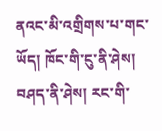ནའང་མི་འགྲིགས་པ་གང་ཡོད། ཁོང་གི་ངུ་ནི་ཤེས། བཤད་ནི་ཤེས། རང་གི་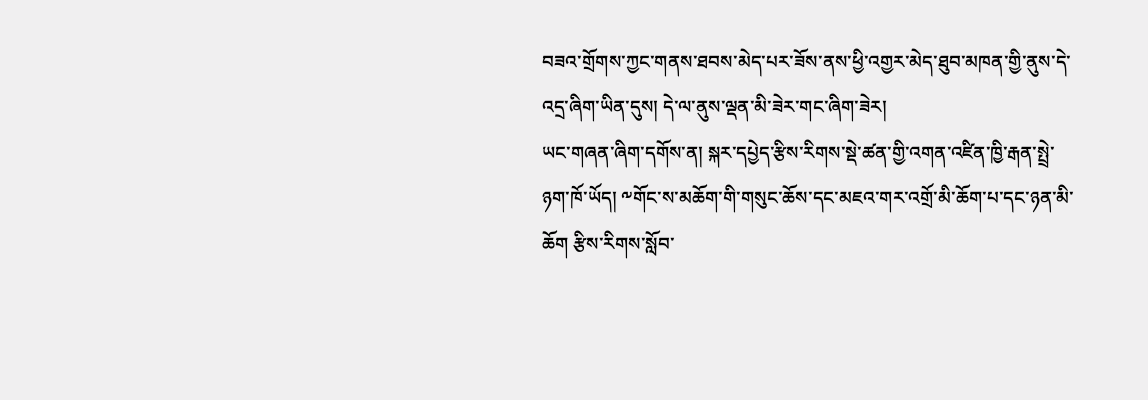བཟའ་གྲོགས་ཀྱང་གནས་ཐབས་མེད་པར་ཟོས་ནས་ཕྱི་འགྱར་མེད་ཐུབ་མཁན་གྱི་ནུས་དེ་འདྲ་ཞིག་ཡིན་དུས། དེ་ལ་ནུས་ལྡན་མི་ཟེར་གང་ཞིག་ཟེར།
ཡང་གཞན་ཞིག་དགོས་ན། སྐར་དཔྱེད་རྩིས་རིགས་སྡེ་ཚན་གྱི་འགན་འཛིན་ཁྱི་རྒན་སྤྲེ་ཉག་ཁོ་ཡོད། ༸གོང་ས་མཆོག་གི་གསུང་ཆོས་དང་མཇའ་གར་འགྲོ་མི་ཆོག་པ་དང་ཉན་མི་ཆོག རྩིས་རིགས་སློབ་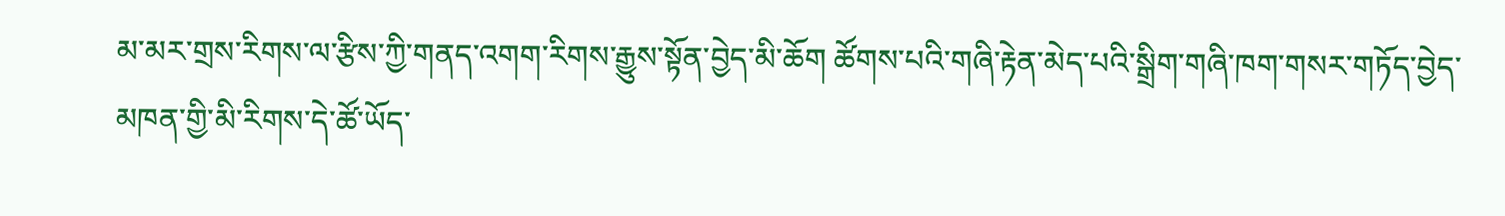མ་མར་གྲས་རིགས་ལ་རྩིས་ཀྱི་གནད་འགག་རིགས་རྒྱུས་སྟོན་བྱེད་མི་ཆོག ཚོགས་པའི་གཞི་རྟེན་མེད་པའི་སྒྲིག་གཞི་ཁག་གསར་གཏོད་བྱེད་མཁན་གྱི་མི་རིགས་དེ་ཚོ་ཡོད་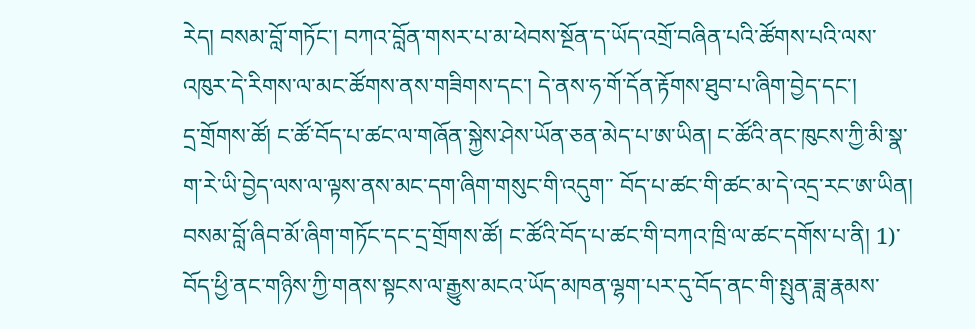རེད། བསམ་བློ་གཏོང་། བཀའ་བློན་གསར་པ་མ་ཕེབས་སྔོན་ད་ཡོད་འགྲོ་བཞིན་པའི་ཚོགས་པའི་ལས་འཁུར་དེ་རིགས་ལ་མང་ཚོགས་ནས་གཟིགས་དང་། དེ་ནས་ཧ་གོ་དོན་རྟོགས་ཐུབ་པ་ཞིག་བྱེད་དང་།
དྲ་གྲོགས་ཚོ། ང་ཚོ་བོད་པ་ཚང་ལ་གཞོན་སྐྱེས་ཤེས་ཡོན་ཅན་མེད་པ་ཨ་ཡིན། ང་ཚོའི་ནང་ཁུངས་ཀྱི་མི་སྣ་ག་རེ་ཡི་བྱེད་ལས་ལ་ལྟས་ནས་མང་དག་ཞིག་གསུང་གི་འདུག་་ བོད་པ་ཚང་གི་ཚང་མ་དེ་འདྲ་རང་ཨ་ཡིན། བསམ་བློ་ཞིབ་མོ་ཞིག་གཏོང་དང་དྲ་གྲོགས་ཚོ། ང་ཚོའི་བོད་པ་ཚང་གི་བཀའ་ཁྲི་ལ་ཚང་དགོས་པ་ནི། 1)་བོད་ཕྱི་ནང་གཉིས་ཀྱི་གནས་སྟངས་ལ་རྒྱུས་མངའ་ཡོད་མཁན་ལྷག་པར་དུ་བོད་ནང་གི་སྤུན་ཟླ་རྣམས་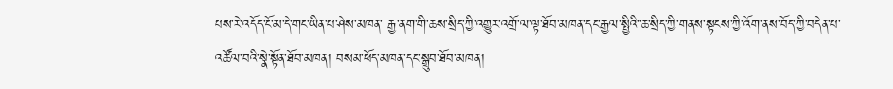པས་རེ་འདོད་ངོ་མ་དེ་གང་ཡིན་པ་ཤེས་མཁན་ རྒྱ་ནག་གི་ཆས་སྲིད་ཀྱི་འགྱུར་འགྲོ་ལ་ལྟ་ཐོབ་མཁན་དང་རྒྱལ་སྤྱིའི་་ཆ་སྲིད་ཀྱི་གནས་སྟངས་ཀྱི་འོག་ནས་བོད་ཀྱི་བདེན་པ་འཚོལ་བའི་སྣེ་སྟོན་ཐོབ་མཁན། བསམ་ཕོད་མཁན་དང་སྒྲུབ་ཐོབ་མཁན།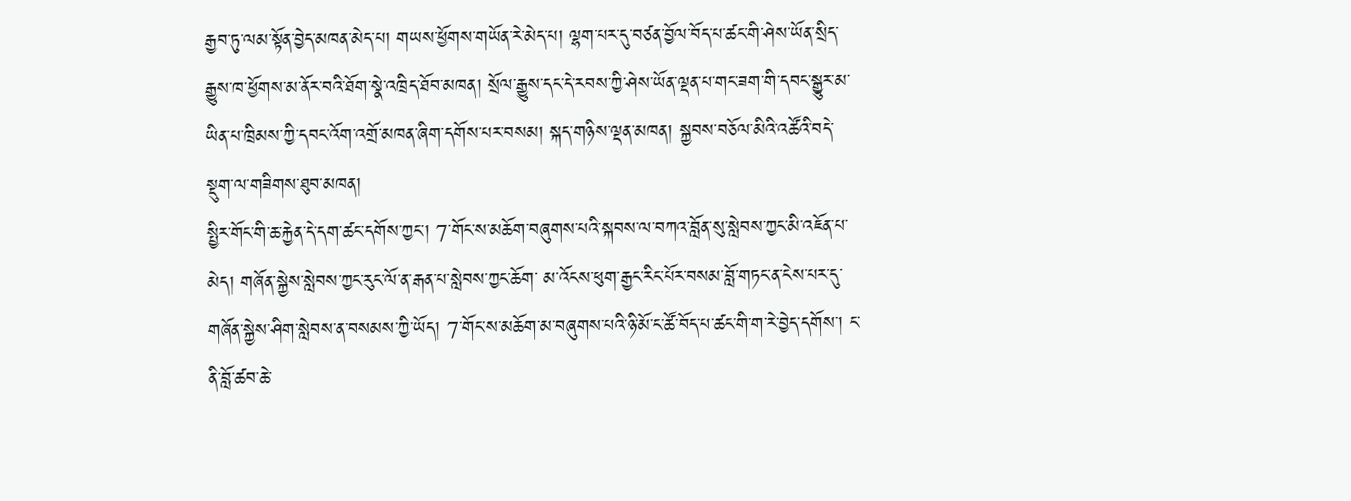རྒྱབ་ཏུ་ལམ་སྟོན་བྱེད་མཁན་མེད་པ། གཡས་ཕྱོགས་གཡོན་རེ་མེད་པ། ལྷག་པར་དུ་བཙན་བྱོལ་བོད་པ་ཚང་གི་ཤེས་ཡོན་སྲིད་རྒྱུས་ཁ་ཕྱོགས་མ་ནོར་བའི་ཐོག་སྣེ་འཁྲིད་ཐོབ་མཁན། སྲོལ་རྒྱུས་དང་དེ་རབས་ཀྱི་ཤེས་ཡོན་ལྡན་པ་གང་ཟག་གི་དབང་སྒྱུར་མ་ཡིན་པ་ཁྲིམས་ཀྱི་དབང་འོག་འགྲོ་མཁན་ཞིག་དགོས་པར་བསམ། སྐད་གཉིས་ལྡན་མཁན། སྐྱབས་བཅོལ་མིའི་འཚོའི་བདེ་སྡུག་ལ་གཟིགས་ཐུབ་མཁན།
སྤྱིར་གོང་གི་ཆ་རྐྱེན་དེ་དག་ཚང་དགོས་ཀྱང་། 7་གོང་ས་མཆོག་བཞུགས་པའི་སྐབས་ལ་བཀའ་བློན་སུ་སླེབས་ཀྱང་མི་འཇོན་པ་མེད། གཞོན་སྐྱེས་སླེབས་ཀྱང་རུང་ལོ་ན་རྒན་པ་སླེབས་ཀྱང་ཆོག་ མ་འོངས་ཕུག་རྒྱང་རིང་པོར་བསམ་བློ་གཏང་ན་ངེས་པར་དུ་གཞོན་སྐྱེས་ཤིག་སླེབས་ན་བསམས་ཀྱི་ཡོད། 7་གོང་ས་མཆོག་མ་བཞུགས་པའི་ཉི་མོ་ང་ཚོ་བོད་པ་ཚང་གི་ག་རེ་བྱེད་དགོས་། ང་ནི་བློ་ཚབ་ཆེ་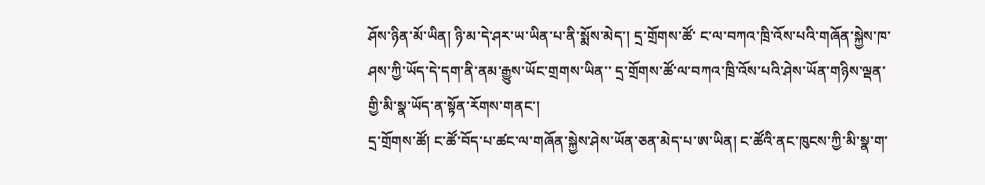ཤོས་ཉིན་མོ་ཡིན། ཉི་མ་དེ་ཤར་ཡ་ཡིན་པ་ནི་སྨོས་མེད་། དྲ་གྲོགས་ཚོ་ ང་ལ་བཀའ་ཁྲི་འོས་པའི་གཞོན་སྐྱེས་ཁ་ཤས་ཀྱི་ཡོད་དེ་དག་ནི་ནམ་རྒྱུས་ཡོང་གྲགས་ཡིན་་ དྲ་གྲོགས་ཚོ་ལ་བཀའ་ཁྲི་འོས་པའི་ཤེས་ཡོན་གཉིས་ལྡན་གྱི་མི་སྣ་ཡོད་ན་སྟོན་རོགས་གནང་།
དྲ་གྲོགས་ཚོ། ང་ཚོ་བོད་པ་ཚང་ལ་གཞོན་སྐྱེས་ཤེས་ཡོན་ཅན་མེད་པ་ཨ་ཡིན། ང་ཚོའི་ནང་ཁུངས་ཀྱི་མི་སྣ་ག་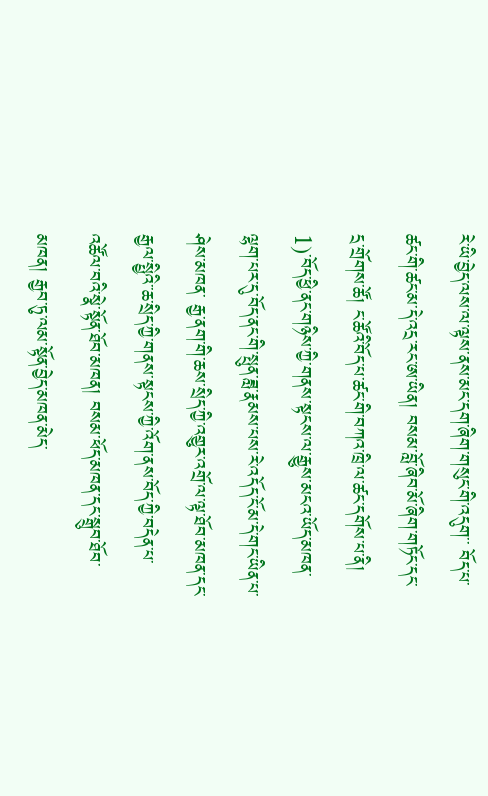རེ་ཡི་བྱེད་ལས་ལ་ལྟས་ནས་མང་དག་ཞིག་གསུང་གི་འདུག་་ བོད་པ་ཚང་གི་ཚང་མ་དེ་འདྲ་རང་ཨ་ཡིན། བསམ་བློ་ཞིབ་མོ་ཞིག་གཏོང་དང་དྲ་གྲོགས་ཚོ། ང་ཚོའི་བོད་པ་ཚང་གི་བཀའ་ཁྲི་ལ་ཚང་དགོས་པ་ནི། 1)་བོད་ཕྱི་ནང་གཉིས་ཀྱི་གནས་སྟངས་ལ་རྒྱུས་མངའ་ཡོད་མཁན་ལྷག་པར་དུ་བོད་ནང་གི་སྤུན་ཟླ་རྣམས་པས་རེ་འདོད་ངོ་མ་དེ་གང་ཡིན་པ་ཤེས་མཁན་ རྒྱ་ནག་གི་ཆས་སྲིད་ཀྱི་འགྱུར་འགྲོ་ལ་ལྟ་ཐོབ་མཁན་དང་རྒྱལ་སྤྱིའི་་ཆ་སྲིད་ཀྱི་གནས་སྟངས་ཀྱི་འོག་ནས་བོད་ཀྱི་བདེན་པ་འཚོལ་བའི་སྣེ་སྟོན་ཐོབ་མཁན། བསམ་ཕོད་མཁན་དང་སྒྲུབ་ཐོབ་མཁན། རྒྱབ་ཏུ་ལམ་སྟོན་བྱེད་མཁན་མེད་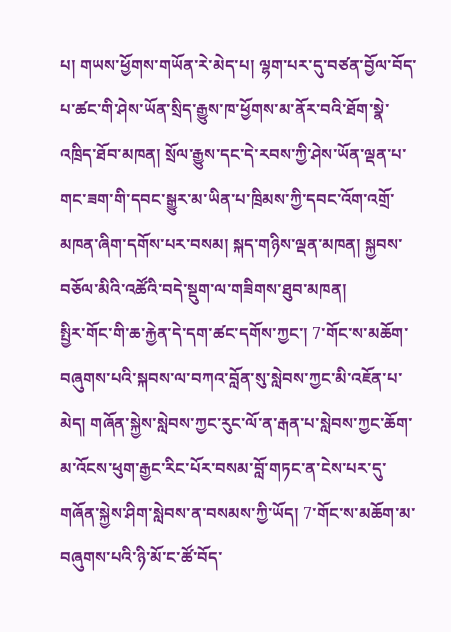པ། གཡས་ཕྱོགས་གཡོན་རེ་མེད་པ། ལྷག་པར་དུ་བཙན་བྱོལ་བོད་པ་ཚང་གི་ཤེས་ཡོན་སྲིད་རྒྱུས་ཁ་ཕྱོགས་མ་ནོར་བའི་ཐོག་སྣེ་འཁྲིད་ཐོབ་མཁན། སྲོལ་རྒྱུས་དང་དེ་རབས་ཀྱི་ཤེས་ཡོན་ལྡན་པ་གང་ཟག་གི་དབང་སྒྱུར་མ་ཡིན་པ་ཁྲིམས་ཀྱི་དབང་འོག་འགྲོ་མཁན་ཞིག་དགོས་པར་བསམ། སྐད་གཉིས་ལྡན་མཁན། སྐྱབས་བཅོལ་མིའི་འཚོའི་བདེ་སྡུག་ལ་གཟིགས་ཐུབ་མཁན།
སྤྱིར་གོང་གི་ཆ་རྐྱེན་དེ་དག་ཚང་དགོས་ཀྱང་། 7་གོང་ས་མཆོག་བཞུགས་པའི་སྐབས་ལ་བཀའ་བློན་སུ་སླེབས་ཀྱང་མི་འཇོན་པ་མེད། གཞོན་སྐྱེས་སླེབས་ཀྱང་རུང་ལོ་ན་རྒན་པ་སླེབས་ཀྱང་ཆོག་ མ་འོངས་ཕུག་རྒྱང་རིང་པོར་བསམ་བློ་གཏང་ན་ངེས་པར་དུ་གཞོན་སྐྱེས་ཤིག་སླེབས་ན་བསམས་ཀྱི་ཡོད། 7་གོང་ས་མཆོག་མ་བཞུགས་པའི་ཉི་མོ་ང་ཚོ་བོད་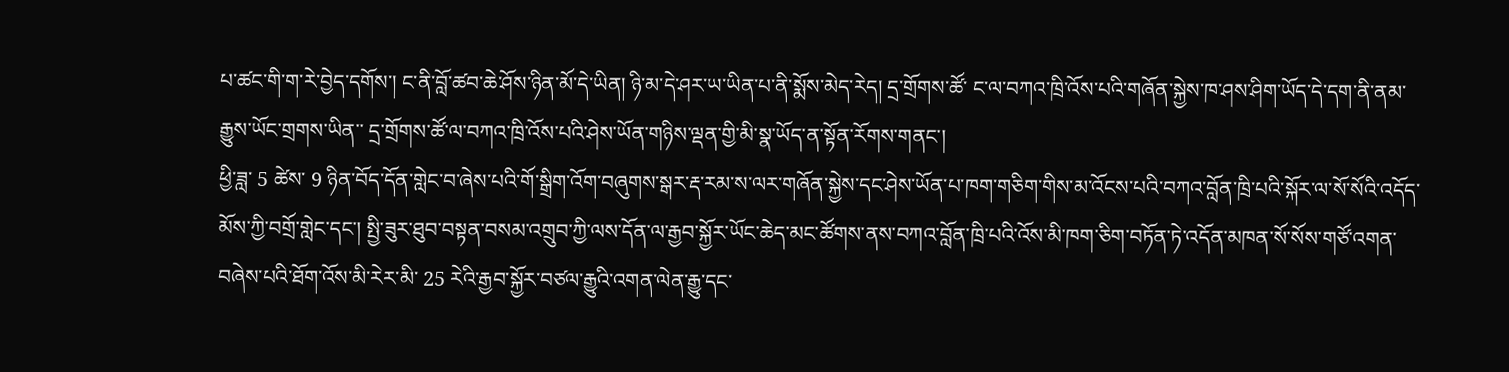པ་ཚང་གི་ག་རེ་བྱེད་དགོས་། ང་ནི་བློ་ཚབ་ཆེ་ཤོས་ཉིན་མོ་དེ་ཡིན། ཉི་མ་དེ་ཤར་ཡ་ཡིན་པ་ནི་སྨོས་མེད་རེད། དྲ་གྲོགས་ཚོ་ ང་ལ་བཀའ་ཁྲི་འོས་པའི་གཞོན་སྐྱེས་ཁ་ཤས་ཤིག་ཡོད་དེ་དག་ནི་ནམ་རྒྱུས་ཡོང་གྲགས་ཡིན་་ དྲ་གྲོགས་ཚོ་ལ་བཀའ་ཁྲི་འོས་པའི་ཤེས་ཡོན་གཉིས་ལྡན་གྱི་མི་སྣ་ཡོད་ན་སྟོན་རོགས་གནང་།
ཕྱི་ཟླ་ 5 ཚེས་ 9 ཉིན་བོད་དོན་གླེང་བ་ཞེས་པའི་གོ་སྒྲིག་འོག་བཞུགས་སྒར་རྡ་རམ་ས་ལར་གཞོན་སྐྱེས་དང་ཤེས་ཡོན་པ་ཁག་གཅིག་གིས་མ་འོངས་པའི་བཀའ་བློན་ཁྲི་པའི་སྐོར་ལ་སོ་སོའི་འདོད་མོས་ཀྱི་བགྲོ་གླེང་དང་། སྤྱི་ཟུར་ཐུབ་བསྟན་བསམ་འགྲུབ་ཀྱི་ལས་དོན་ལ་རྒྱབ་སྐྱོར་ཡོང་ཆེད་མང་ཚོགས་ནས་བཀའ་བློན་ཁྲི་པའི་འོས་མི་ཁག་ཅིག་བཏོན་ཏེ་འདོན་མཁན་སོ་སོས་གཙོ་འགན་བཞེས་པའི་ཐོག་འོས་མི་རེར་མི་ 25 རེའི་རྒྱབ་སྐྱོར་བཙལ་རྒྱུའི་འགན་ལེན་རྒྱུ་དང་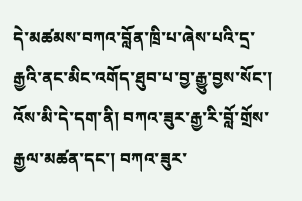དེ་མཚམས་བཀའ་བློན་ཁྲི་པ་ཞེས་པའི་དྲ་རྒྱའི་ནང་མིང་འགོད་ཐུབ་པ་བྱ་རྒྱུ་བྱས་སོང་།
འོས་མི་དེ་དག་ནི། བཀའ་ཟུར་རྒྱ་རི་བློ་གྲོས་རྒྱལ་མཚན་དང་། བཀའ་ཟུར་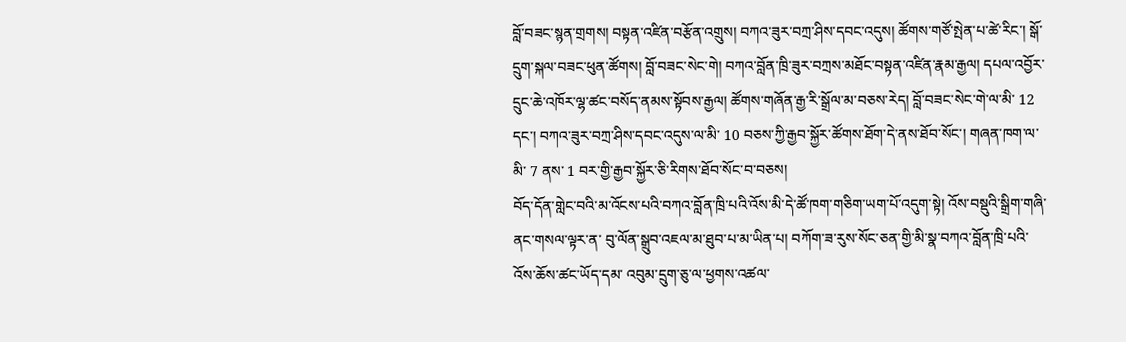བློ་བཟང་སྙན་གྲགས། བསྟན་འཛིན་བརྩོན་འགྲུས། བཀའ་ཟུར་བཀྲ་ཤིས་དབང་འདུས། ཚོགས་གཙོ་སྤེན་པ་ཚེ་རིང་། སྒོ་དྲུག་སྐལ་བཟང་ཕུན་ཚོགས། བློ་བཟང་སེང་གེ། བཀའ་བློན་ཁྲི་ཟུར་བཀྲས་མཐོང་བསྟན་འཛིན་རྣམ་རྒྱལ། དཔལ་འབྱོར་དྲུང་ཆེ་འཁོར་ལྷ་ཚང་བསོད་ནམས་སྟོབས་རྒྱལ། ཚོགས་གཞོན་རྒྱ་རི་སྒྲོལ་མ་བཅས་རེད། བློ་བཟང་སེང་གེ་ལ་མི་ 12 དང་། བཀའ་ཟུར་བཀྲ་ཤིས་དབང་འདུས་ལ་མི་ 10 བཅས་ཀྱི་རྒྱབ་སྐྱོར་ཚོགས་ཐོག་དེ་ནས་ཐོབ་སོང་། གཞན་ཁག་ལ་མི་ 7 ནས་ 1 བར་གྱི་རྒྱབ་སྐྱོར་ཅི་རིགས་ཐོབ་སོང་བ་བཅས།
བོད་དོན་གླེང་བའི་མ་འོངས་པའི་བཀའ་བློན་ཁྲི་པའི་འོས་མི་དེ་ཚོ་ཁག་གཅིག་ཡག་པོ་འདུག་སྟེ། འོས་བསྡུའི་སྒྲིག་གཞི་ནང་གསལ་ལྟར་ན་ བུ་ལོན་སྒྲུབ་འཇལ་མ་ཐུབ་པ་མ་ཡིན་པ། བཀོག་ཟ་རུས་སོང་ཅན་གྱི་མི་སྣ་བཀའ་བློན་ཁྲི་པའི་འོས་ཆོས་ཚང་ཡོད་དམ་ འབུམ་དྲུག་ཅུ་ལ་ཕྱགས་འཚལ་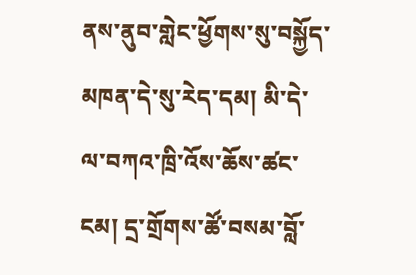ནས་ནུབ་གླེང་ཕྱོགས་སུ་བསྐྱོད་མཁན་དེ་སུ་རེད་དམ། མི་དེ་ལ་བཀའ་ཁྲི་འོས་ཆོས་ཚང་ངམ། དྲ་གྲོགས་ཚོ་བསམ་བློ་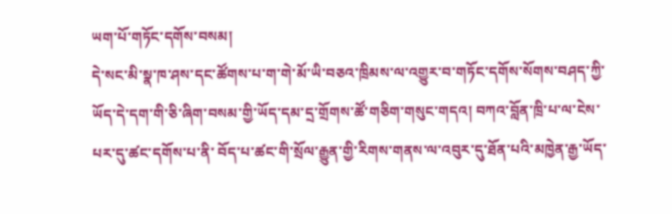ཡག་པོ་གཏོང་དགོས་བསམ།
དེ་སང་མི་སྣ་ཁ་ཤས་དང་ཚོགས་པ་ག་གེ་མོ་ཡི་བཅའ་ཁྲིམས་ལ་འགྱུར་བ་གཏོང་དགོས་སོགས་བཤད་ཀྱི་ཡོད་དེ་དག་གི་ཅི་ཞིག་བསམ་གྱི་ཡོད་དམ་དྲ་གྲོགས་ཚོ་གཅིག་གསུང་གདའ། བཀའ་བློན་ཁྲི་པ་ལ་ངེས་པར་དུ་ཚང་དགོས་པ་ནི་ བོད་པ་ཚང་གི་སྲོལ་རྒྱུན་གྱི་རིགས་གནས་ལ་འབུར་དུ་ཐོན་པའི་མཁྱེན་རྒྱ་ཡོད་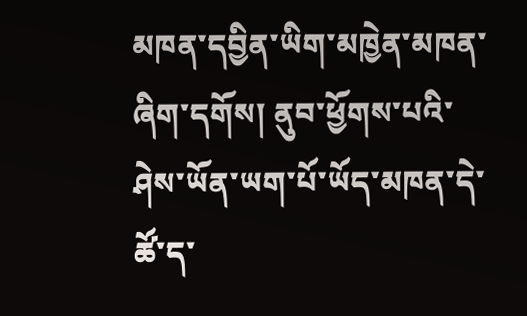མཁན་དབྱིན་ཡིག་མཁྱེན་མཁན་ཞིག་དགོས། ནུབ་ཕྱོགས་པའི་ཤེས་ཡོན་ཡག་པོ་ཡོད་མཁན་དེ་ཚོ་ད་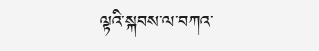ལྟའི་སྐབས་ལ་བཀའ་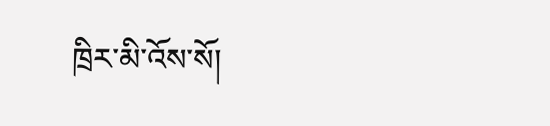ཁྲིར་མི་འོས་སོ།